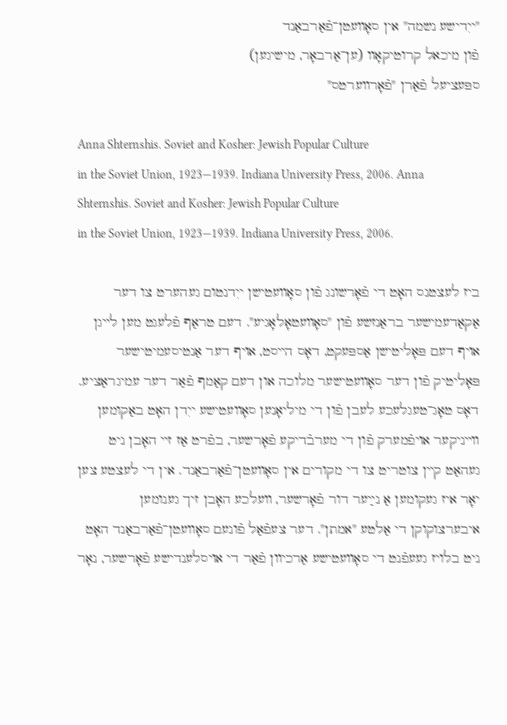"ייִדישע נשמה" אין סאָװעטן־פֿאַרבאַנד
פֿון מיכאל קרוטיקאָװ (ען־אַרבאָר, מישיגען)
ספּעציעל פֿאַרן "פֿאָרװערטס"

Anna Shternshis. Soviet and Kosher: Jewish Popular Culture
in the Soviet Union, 1923—1939. Indiana University Press, 2006. Anna Shternshis. Soviet and Kosher: Jewish Popular Culture
in the Soviet Union, 1923—1939. Indiana University Press, 2006.

ביז לעצטנס האָט די פֿאָרשונג פֿון סאָװעטישן ייִדנטום געהערט צו דער אַקאַדעמישער בראַנזשע פֿון "סאָװעטאָלאָגיע". דעם טראַף פֿלעגט מען לײגן אױף דעם פּאָליטישן אַספּעקט, דאָס הײסט, אױף דער אַנטיסעמיטישער פּאָליטיק פֿון דער סאָװעטישער מלוכה און דעם קאַמף פֿאַר דער עמיגראַציע. דאָס טאָג־טעגלעכע לעבן פֿון די מיליאָנען סאָװעטישע ייִדן האָט באַקומען װײניקער אױפֿמערק פֿון די מערבֿדיקע פֿאָרשער, בפֿרט אַז זײ האָבן ניט געהאַט קײן צוטריט צו די מקורים אין סאָװעטן־פֿאַרבאַנד. אין די לעצטע צען יאָר איז געקומען אַ נײַער דור פֿאָרשער, װעלכע האָבן זיך גענומען איבערצוקוקן די אַלטע "אמתן". דער צעפֿאַל פֿונעם סאָװעטן־פֿאַרבאַנד האָט ניט בלויז געעפֿנט די סאָװעטישע אַרכיװן פֿאַר די אױסלענדישע פֿאָרשער, נאָר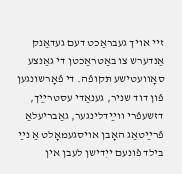זיי אױך געבראַכט דעם געדאַנק אַנדערש צו באַטראַכטן די גאַנצע סאָװעטישע תּקופֿה. די פֿאָרשונגען פֿון דוד שניר, גענאַדי עסטרײַך, דזשעפֿרי װײַדלינגער, גאַבריעלאַ פֿרײַטאַג האָבן אױסגעמאָלט אַ נײַ בילד פֿונעם ייִדישן לעבן אין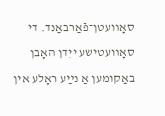סאָװעטן־פֿאַרבאַנד. די סאָװעטישע ייִדן האָבן באַקומען אַ נײַע ראָלע אין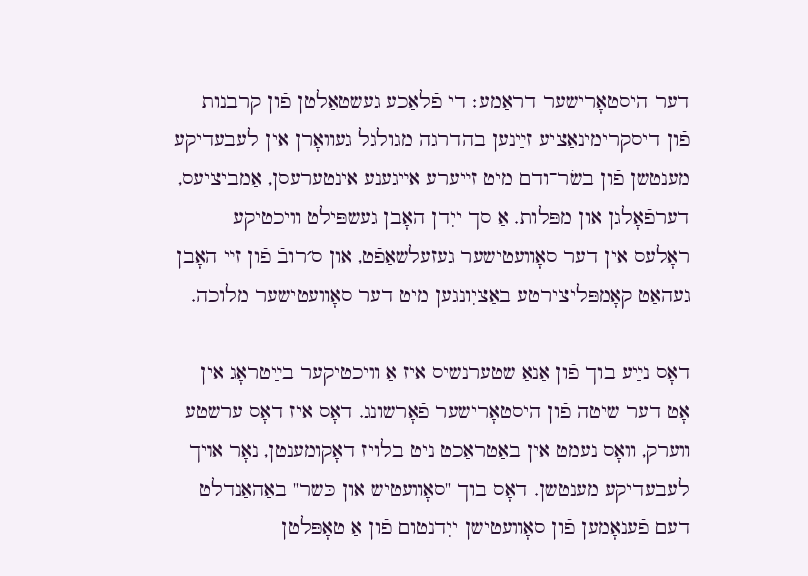דער היסטאָרישער דראַמע׃ די פֿלאַכע געשטאַלטן פֿון קרבנות פֿון דיסקרימינאַציע זײַנען בהדרגה מגולגל געװאָרן אין לעבעדיקע מענטשן פֿון בשׂר־ודם מיט זײערע אײגענע אינטערעסן, אַמביציעס, דערפֿאָלגן און מפּלות. אַ סך ייִדן האָבן געשפּילט װיכטיקע ראָלעס אין דער סאָװעטישער געזעלשאַפֿט, און ס׳רובֿ פֿון זײ האָבן געהאַט קאָמפּליצירטע באַציִונגען מיט דער סאָװעטישער מלוכה.

דאָס נײַע בוך פֿון אַנאַ שטערנשיס איז אַ װיכטיקער בײַטראָג אין אָט דער שיטה פֿון היסטאָרישער פֿאָרשונג. דאָס איז דאָס ערשטע װערק, װאָס נעמט אין באַטראַכט ניט בלויז דאָקומענטן, נאָר אױך לעבעדיקע מענטשן. דאָס בוך "סאָװעטיש און כּשר" באַהאַנדלט דעם פֿענאָמען פֿון סאָװעטישן ייִדנטום פֿון אַ טאָפּלטן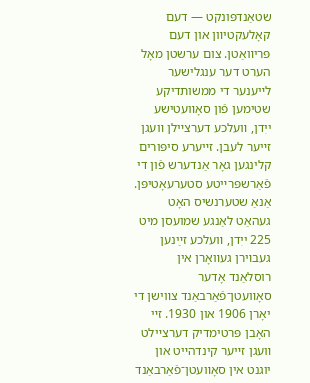שטאַנדפּונקט — דעם קאָלעקטיװן און דעם פּריװאַטן. צום ערשטן מאָל הערט דער ענגלישער לײענער די ממשותדיקע שטימען פֿון סאָװעטישע ייִדן, װעלכע דערצײלן װעגן זײער לעבן. זײערע סיפּורים קלינגען גאָר אַנדערש פֿון די פֿאַרשפּרײטע סטערעאָטיפּן. אַנאַ שטערנשיס האָט געהאַט לאַנגע שמועסן מיט 225 ייִדן, װעלכע זײַנען געבױרן געװאָרן אין רוסלאַנד אָדער סאָװעטן־פֿאַרבאַנד צװישן די יאָרן 1906 און 1930. זײ האָבן פּרטימדיק דערצײלט װעגן זײער קינדהײט און יוגנט אין סאָװעטן־פֿאַרבאַנד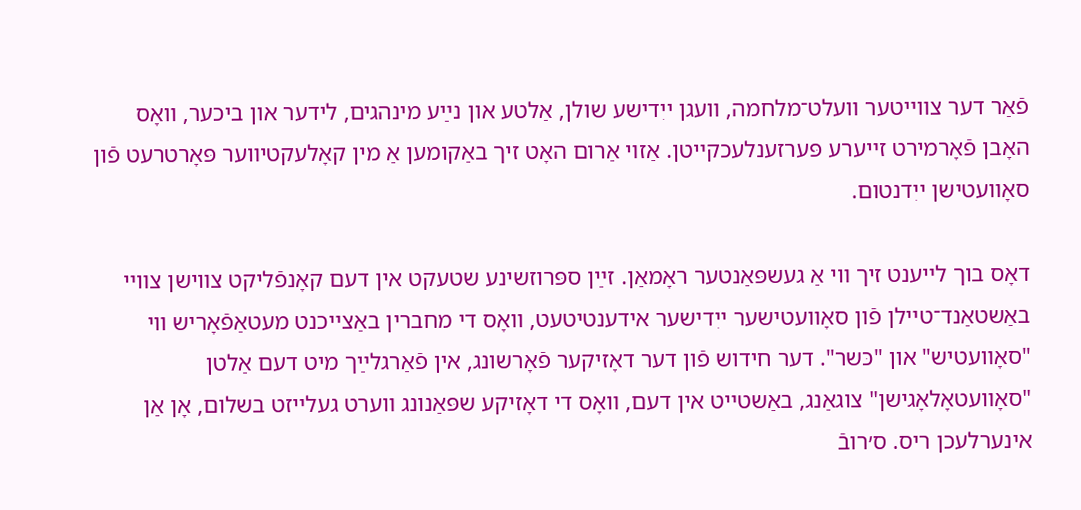פֿאַר דער צװײטער װעלט־מלחמה, װעגן ייִדישע שולן, אַלטע און נײַע מינהגים, לידער און ביכער, װאָס האָבן פֿאָרמירט זײערע פּערזענלעכקײטן. אַזױ אַרום האָט זיך באַקומען אַ מין קאָלעקטיװער פּאָרטרעט פֿון סאָװעטישן ייִדנטום.

דאָס בוך לײענט זיך װי אַ געשפּאַנטער ראָמאַן. זײַן ספּרוזשינע שטעקט אין דעם קאָנפֿליקט צװישן צװײ באַשטאַנד־טײלן פֿון סאָװעטישער ייִדישער אידענטיטעט, װאָס די מחברין באַצײכנט מעטאַפֿאָריש װי "סאָװעטיש" און "כּשר". דער חידוש פֿון דער דאָזיקער פֿאָרשונג, אין פֿאַרגלײַך מיט דעם אַלטן "סאָװעטאָלאָגישן" צוגאַנג, באַשטײט אין דעם, װאָס די דאָזיקע שפּאַנונג װערט געלײזט בשלום, אָן אַן אינערלעכן ריס. ס׳רובֿ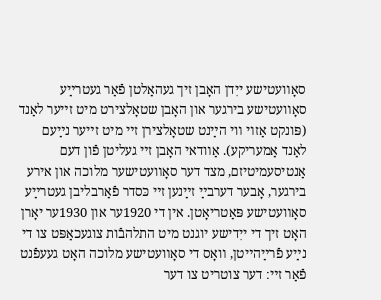סאָװעטישע ייִדן האָבן זיך געהאַלטן פֿאַר געטרײַע סאָװעטישע בירגער און האָבן שטאָלצירט מיט זײער לאַנד (פּונקט אַזױ װי הײַנט שטאָלצירן זײ מיט זײער נײַעם לאַנד אַמעריקע). אַװדאי האָבן זײ געליטן פֿון דעם אַנטיסעמיטיזם, מצד דער סאָװעטישער מלוכה און אירע בירגער, אָבער דערבײַ זײַנען זײ כּסדר פֿאַרבליבן געטרײַע סאָװעטישע פּאַטריאָטן. אין די 1920ער און 1930ער יאָרן האָט זיך די ייִדישע יוגנט מיט התלהבֿות צוגעכאַפּט צו די נײַע פֿרײַהײטן, װאָס די סאָװעטישע מלוכה האָט געעפֿנט פֿאַר זײ׃ דער צוטריט צו דער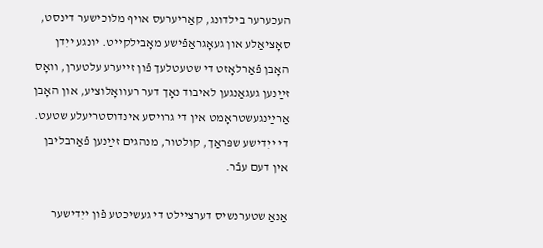העכערער בילדונג, קאַריערעס אױף מלוכישער דינסט, סאָציאַלע און געאָגראַפֿישע מאָבילקײט. יונגע ייִדן האָבן פֿאַרלאָזט די שטעטלעך פֿון זײערע עלטערן, װאָס זײַנען געגאַנגען לאיבוד נאָך דער רעװאָלוציע, און האָבן אַרײַנגעשטראָמט אין די גרױסע אינדוסטריעלע שטעט. די ייִדישע שפּראַך, קולטור, מנהגים זײַנען פֿאַרבליבן אין דעם עבֿר.

אַנאַ שטערנשיס דערצײלט די געשיכטע פֿון ייִדישער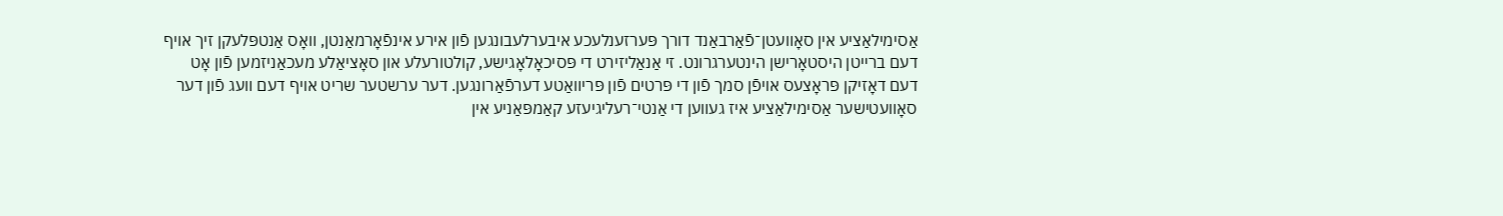אַסימילאַציע אין סאָװעטן־פֿאַרבאַנד דורך פּערזענלעכע איבערלעבונגען פֿון אירע אינפֿאָרמאַנטן, װאָס אַנטפּלעקן זיך אויף דעם ברײטן היסטאָרישן הינטערגרונט. זי אַנאַליזירט די פּסיכאָלאָגישע, קולטורעלע און סאָציאַלע מעכאַניזמען פֿון אָט דעם דאָזיקן פּראָצעס אױפֿן סמך פֿון די פּרטים פֿון פּריװאַטע דערפֿאַרונגען. דער ערשטער שריט אױף דעם װעג פֿון דער סאָװעטישער אַסימילאַציע איז געװען די אַנטי־רעליגיעזע קאַמפּאַניע אין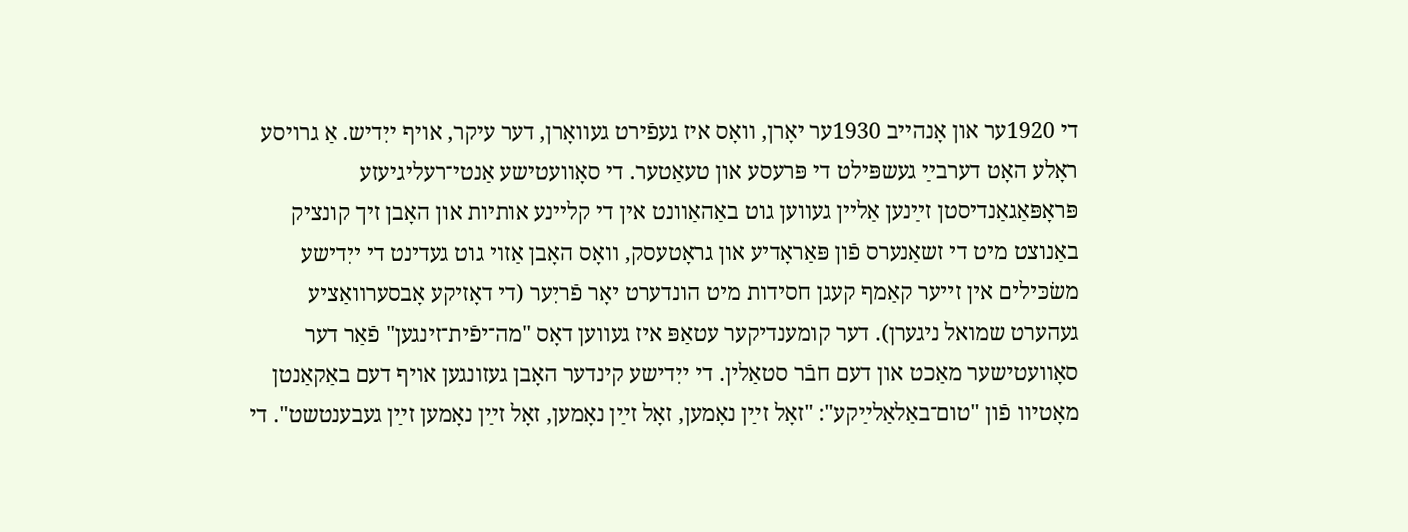די 1920ער און אָנהײב 1930ער יאָרן, װאָס איז געפֿירט געװאָרן, דער עיקר, אױף ייִדיש. אַ גרױסע ראָלע האָט דערבײַ געשפּילט די פּרעסע און טעאַטער. די סאָװעטישע אַנטי־רעליגיעזע פּראָפּאַגאַנדיסטן זײַנען אַלײן געװען גוט באַהאַװנט אין די קלײנע אותיות און האָבן זיך קונציק באַנוצט מיט די זשאַנערס פֿון פּאַראָדיע און גראָטעסק, װאָס האָבן אַזױ גוט געדינט די ייִדישע משׂכּילים אין זײער קאַמף קעגן חסידות מיט הונדערט יאָר פֿריִער (די דאָזיקע אָבסערװאַציע געהערט שמואל ניגערן). דער קומענדיקער עטאַפּ איז געװען דאָס "מה־יפֿית־זינגען" פֿאַר דער סאָװעטישער מאַכט און דעם חבֿר סטאַלין. די ייִדישע קינדער האָבן געזונגען אױף דעם באַקאַנטן מאָטיװ פֿון "טום־באַלאַלײַקע": "זאָל זײַן נאָמען, זאָל זײַן נאָמען, זאָל זײַן נאָמען זײַן געבענטשט". די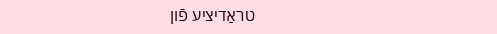טראַדיציע פֿון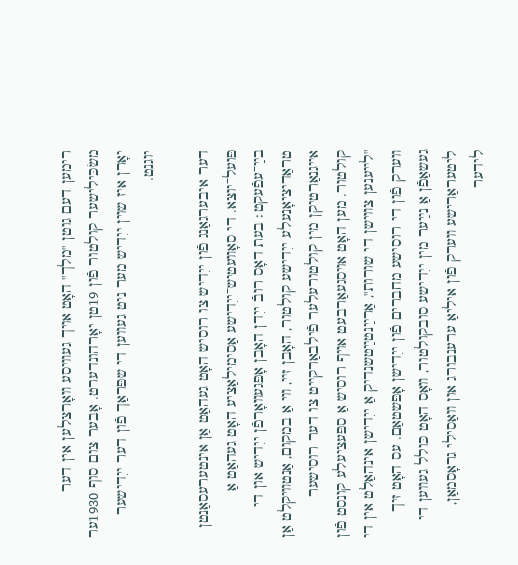רימען דעם גוטן "מלך" האָט אױך געװיסע װאָרצלען אין דער משׂכּילישער קולטור פֿון 19טן יאָרהונדערט. אָבער צום סוף 1930ער יאָרן איז שױן ייִדיש מער ניט געװען די שפּראַך פֿון דער ייִדישער יוגנט.

דער איבערגאַנג פֿון ייִדיש צו רוסיש האָט געהאַט אַן אינטערעסאַנטן פּועל־יוצא. די סאָװעטיש־ייִדישע אַסימילאַציע האָט געהאַט אַ בײַ־עפֿעקט׃ בעת דאָס רובֿ ייִדן האָבן אָפּגעװאָרפֿן ייִדיש און די טראַדיציאָנעלע ייִדישע קולטור, האָבן זײ, װי אַ במקום, אַנטװיקלט אַן אײגנאַרטיקן מין קולטורעלער פֿילבאַרקײט צו דער רוסישער קולטור. מען האָט אױסגעאַרבעט אױף רוסיש אַ ספּעציעלע קונסט פֿון "לײענען צװישן די שורות", אַרײַנטײַטשנדיק אַ ייִדישן אינהאַלט אין די װערק פֿון די רוסישע מחברים פֿון ייִדישן אָפּשטאַם. עס האָט זיך געשאַפֿן אַ נײַער מין ייִדישע סובקולטור, װאָס האָט כּולל געװען די ליטעראַרישע װערק פֿון איליאַ ערענבורג און װאַסילי גראָסמאַן, לידער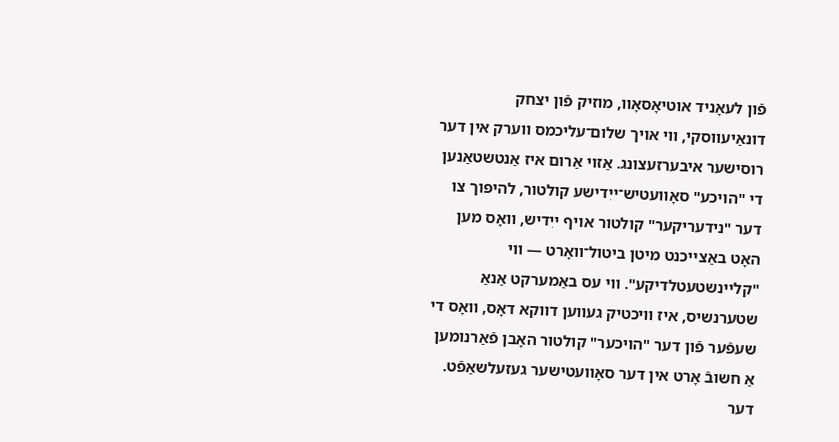פֿון לעאָניד אוטיאָסאָװ, מוזיק פֿון יצחק דונאַיעװסקי, װי אױך שלום־עליכמס װערק אין דער רוסישער איבערזעצונג. אַזױ אַרום איז אַנטשטאַנען די "הױכע" סאָװעטיש־ייִדישע קולטור, להיפּוך צו דער "נידעריקער" קולטור אױף ייִדיש, װאָס מען האָט באַצײכנט מיטן ביטול־וואָרט — װי "קלײנשטעטלדיקע". װי עס באַמערקט אַנאַ שטערנשיס, איז װיכטיק געװען דװקא דאָס, װאָס די שעפֿער פֿון דער "הױכער" קולטור האָבן פֿאַרנומען אַ חשובֿ אָרט אין דער סאָװעטישער געזעלשאַפֿט. דער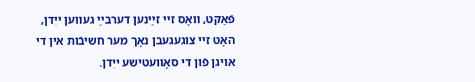פֿאַקט, װאָס זײ זײַנען דערבײַ געװען ייִדן, האָט זײ צוגעגעבן נאָך מער חשיבֿות אין די אױגן פֿון די סאָװעטישע ייִדן.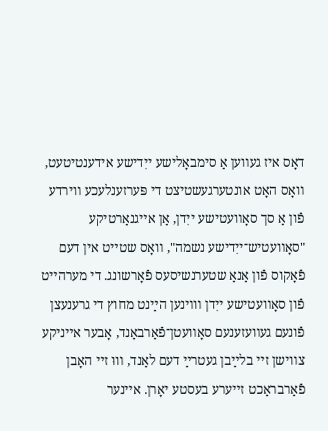דאָס איז געװען אַ סימבאָלישע ייִדישע אידענטיטעט, װאָס האָט אונטערגעשטיצט די פּערזענלעכע װירדע פֿון אַ סך סאָװעטישע ייִדן, אַן אײגנאַרטיקע "סאָװעטיש־ייִדישע נשמה", װאָס שטײט אין דעם פֿאָקוס פֿון אַנאַ שטערנשיסעס פֿאָרשונג. די מערהײט פֿון סאָװעטישע ייִדן װױנען הײַנט מחוץ די גרענעצן פֿונעם געװעזענעם סאָװעטן־פֿאַרבאַנד, אָבער אײניקע צװישן זײ בלײַבן געטרײַ דעם לאַנד, װוּ זײ האָבן פֿאַרבראַכט זײערע בעסטע יאָרן. אײנער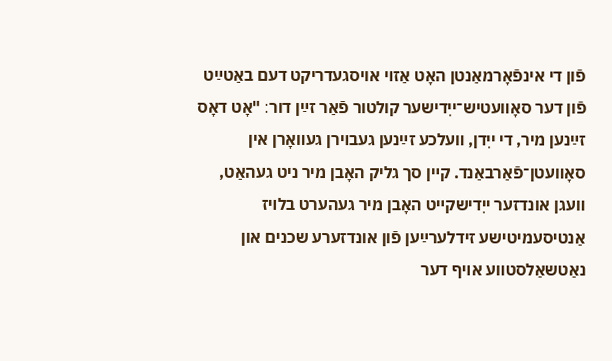פֿון די אינפֿאָרמאַנטן האָט אַזױ אויסגעדריקט דעם באַטײַט פֿון דער סאָװעטיש־ייִדישער קולטור פֿאַר זײַן דור׃ "אָט דאָס זײַנען מיר, די ייִדן, װעלכע זײַנען געבױרן געװאָרן אין סאָװעטן־פֿאַרבאַנד. קײן סך גליק האָבן מיר ניט געהאַט, װעגן אונדזער ייִדישקײט האָבן מיר געהערט בלױז אַנטיסעמיטישע זידלערײַען פֿון אונדזערע שכנים און נאַטשאַלסטװע אױף דער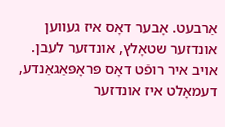אַרבעט. אָבער דאָס איז געװען אונדזער שטאָלץ, אונדזער לעבן. אױב איר רופֿט דאָס פּראָפּאַגאַנדע, דעמאָלט איז אונדזער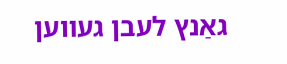גאַנץ לעבן געװען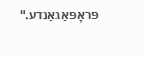פּראָפּאַגאַנדע."